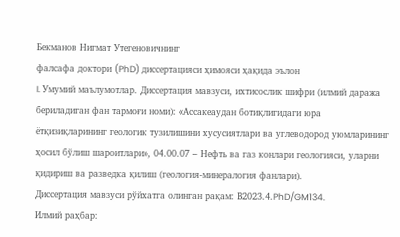Бекманов Нигмат Утегеновичнинг
фалсафа доктори (PhD) диссертацияси ҳимояси ҳақида эълон
I. Умумий маълумотлар. Диссертация мавзуси, ихтисослик шифри (илмий даража бериладиган фан тармоғи номи): «Ассакеаудан ботиқлигидаги юра ётқизиқларининг геологик тузилишини хусусиятлари ва углеводород уюмларининг ҳосил бўлиш шароитлари», 04.00.07 – Нефть ва газ конлари геологияси, уларни қидириш ва разведка қилиш (геология-минералогия фанлари).
Диссертация мавзуси рўйхатга олинган рақам: В2023.4.PhD/GM134.
Илмий раҳбар: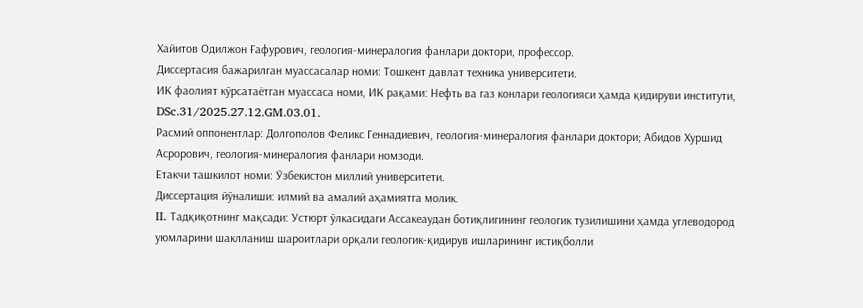Хайитов Одилжон Ғафурович, геология-минералогия фанлари доктори, профессор.
Диссертасия бажарилган муассасалар номи: Тошкент давлат техника университети.
ИК фаолият кўрсатаётган муассаса номи, ИК рақами: Нефть ва газ конлари геологияси ҳамда қидируви институти, DSc.31/2025.27.12.GM.03.01.
Расмий оппонентлар: Долгополов Феликс Геннадиевич, геология-минералогия фанлари доктори; Абидов Хуршид Асрорович, геология-минералогия фанлари номзоди.
Етакчи ташкилот номи: Ўзбекистон миллий университети.
Диссертация йўналиши: илмий ва амалий аҳамиятга молик.
II. Тадқиқотнинг мақсади: Устюрт ўлкасидаги Ассакеаудан ботиқлигининг геологик тузилишини ҳамда углеводород уюмларини шаклланиш шароитлари орқали геологик-қидирув ишларининг истиқболли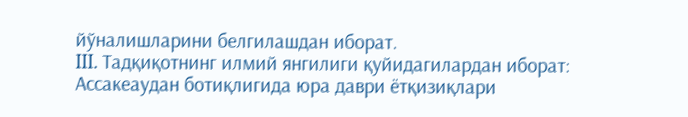йўналишларини белгилашдан иборат.
III. Тадқиқотнинг илмий янгилиги қуйидагилардан иборат:
Ассакеаудан ботиқлигида юра даври ётқизиқлари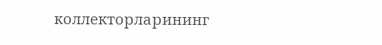коллекторларининг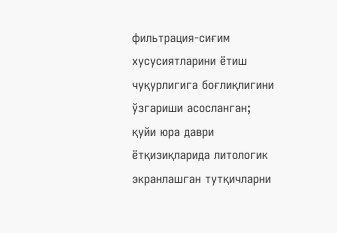фильтрация-сиғим хусусиятларини ётиш чуқурлигига боғлиқлигини ўзгариши асосланган;
қуйи юра даври ётқизиқларида литологик экранлашган тутқичларни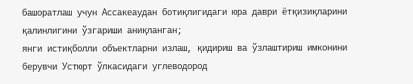башоратлаш учун Ассакеаудан ботиқлигидаги юра даври ётқизиқларини қалинлигини ўзгариши аниқланган;
янги истиқболли объектларни излаш, қидириш ва ўзлаштириш имконини берувчи Устюрт ўлкасидаги углеводород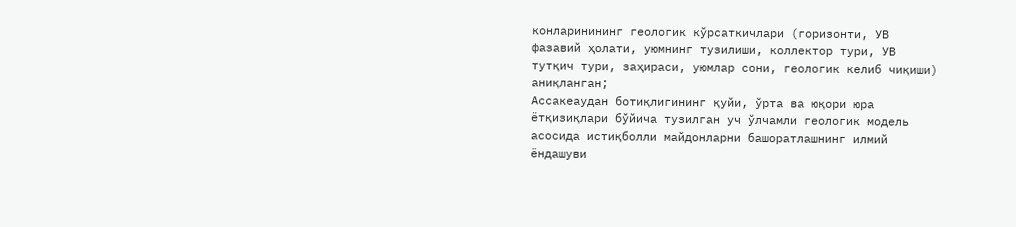конларинининг геологик кўрсаткичлари (горизонти, УВ фазавий ҳолати, уюмнинг тузилиши, коллектор тури, УВ тутқич тури, заҳираси, уюмлар сони, геологик келиб чиқиши) аниқланган;
Ассакеаудан ботиқлигининг қуйи, ўрта ва юқори юра ётқизиқлари бўйича тузилган уч ўлчамли геологик модель асосида истиқболли майдонларни башоратлашнинг илмий ёндашуви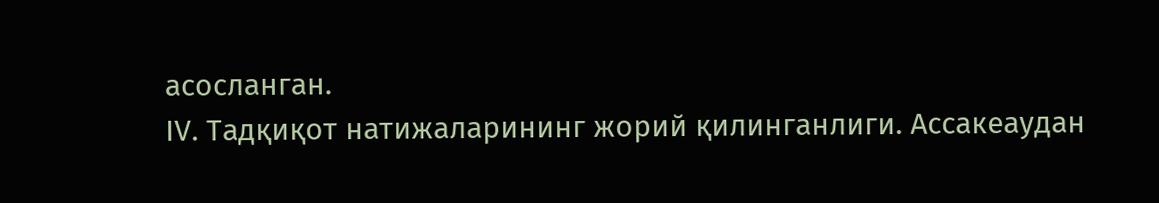асосланган.
IV. Тадқиқот натижаларининг жорий қилинганлиги. Ассакеаудан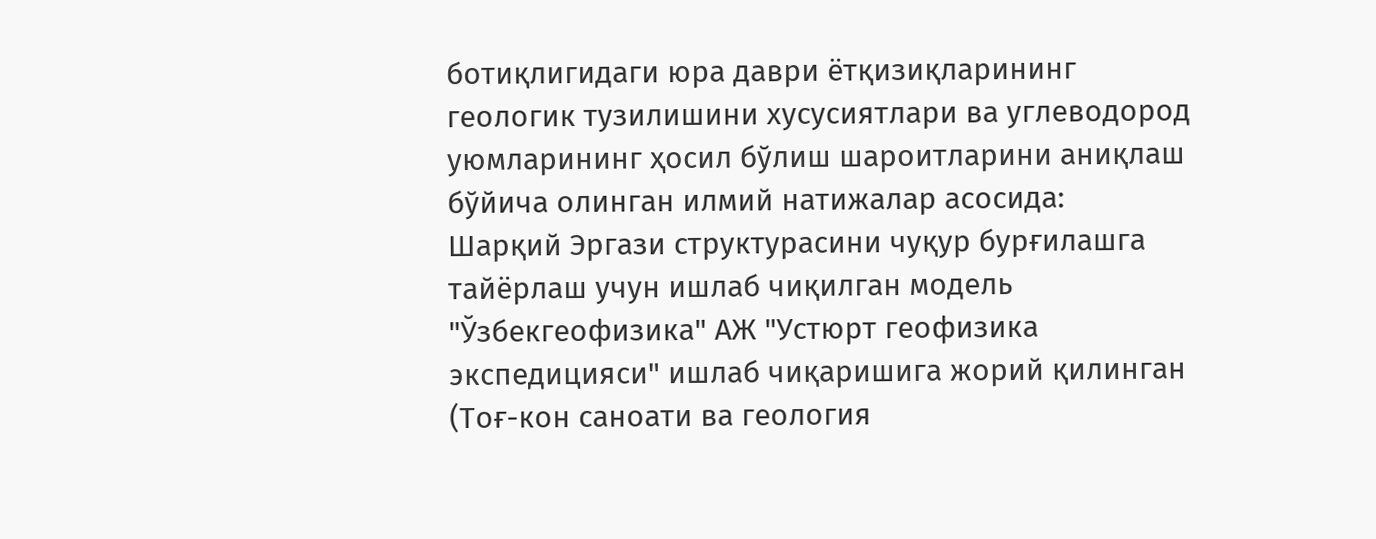ботиқлигидаги юра даври ётқизиқларининг геологик тузилишини хусусиятлари ва углеводород уюмларининг ҳосил бўлиш шароитларини аниқлаш бўйича олинган илмий натижалар асосида:
Шарқий Эргази структурасини чуқур бурғилашга тайёрлаш учун ишлаб чиқилган модель "Ўзбекгеофизика" АЖ "Устюрт геофизика экспедицияси" ишлаб чиқаришига жорий қилинган (Тоғ-кон саноати ва геология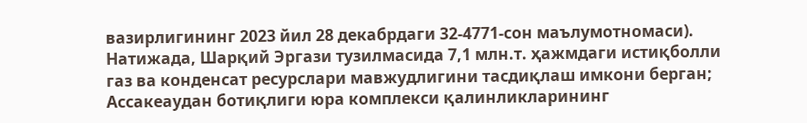вазирлигининг 2023 йил 28 декабрдаги 32-4771-сон маълумотномаси). Натижада, Шарқий Эргази тузилмасида 7,1 млн.т. ҳажмдаги истиқболли газ ва конденсат ресурслари мавжудлигини тасдиқлаш имкони берган;
Ассакеаудан ботиқлиги юра комплекси қалинликларининг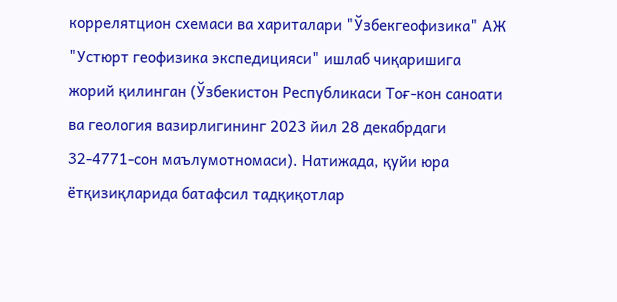коррелятцион схемаси ва хариталари "Ўзбекгеофизика" АЖ "Устюрт геофизика экспедицияси" ишлаб чиқаришига жорий қилинган (Ўзбекистон Республикаси Тоғ-кон саноати ва геология вазирлигининг 2023 йил 28 декабрдаги 32-4771-сон маълумотномаси). Натижада, қуйи юра ётқизиқларида батафсил тадқиқотлар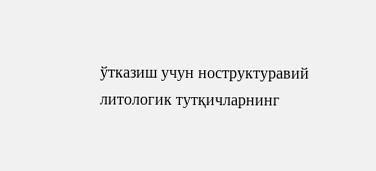ўтказиш учун ноструктуравий литологик тутқичларнинг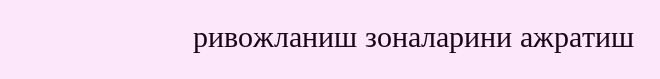ривожланиш зоналарини ажратиш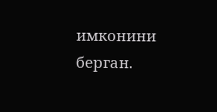имконини берган.